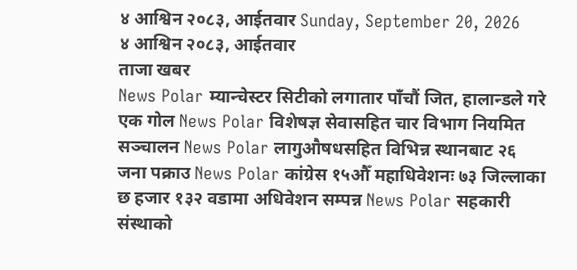४ आश्विन २०८३, आईतवार Sunday, September 20, 2026
४ आश्विन २०८३, आईतवार
ताजा खबर
News Polar म्यान्चेस्टर सिटीको लगातार पाँचौं जित, हालान्डले गरे एक गोल News Polar विशेषज्ञ सेवासहित चार विभाग नियमित सञ्चालन News Polar लागुऔषधसहित विभिन्न स्थानबाट २६ जना पक्राउ News Polar कांग्रेस १५औँ महाधिवेशनः ७३ जिल्लाका छ हजार १३२ वडामा अधिवेशन सम्पन्न News Polar सहकारी संस्थाको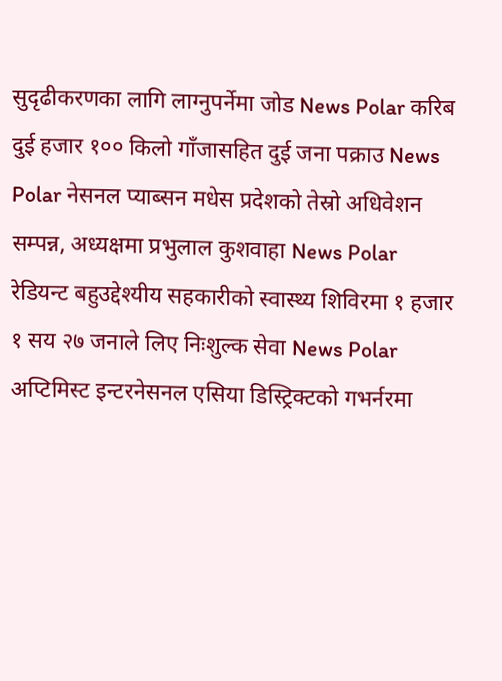सुदृढीकरणका लागि लाग्नुपर्नेमा जोड News Polar करिब दुई हजार १०० किलो गाँजासहित दुई जना पक्राउ News Polar नेसनल प्याब्सन मधेस प्रदेशको तेस्रो अधिवेशन सम्पन्न, अध्यक्षमा प्रभुलाल कुशवाहा News Polar रेडियन्ट बहुउद्देश्यीय सहकारीको स्वास्थ्य शिविरमा १ हजार १ सय २७ जनाले लिए निःशुल्क सेवा News Polar अप्टिमिस्ट इन्टरनेसनल एसिया डिस्ट्रिक्टको गभर्नरमा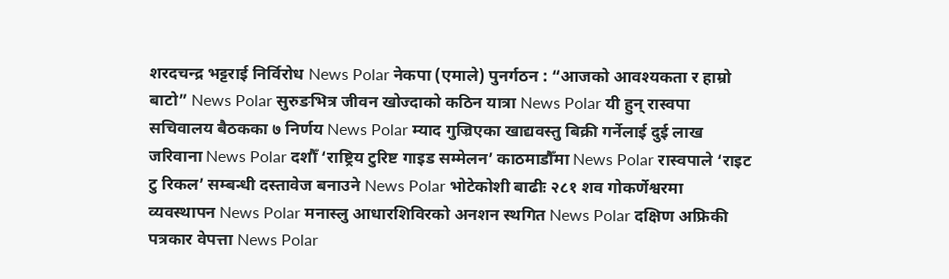शरदचन्द्र भट्टराई निर्विरोध News Polar नेकपा (एमाले) पुनर्गठन : “आजको आवश्यकता र हाम्रो बाटो” News Polar सुरुङभित्र जीवन खोज्दाको कठिन यात्रा News Polar यी हुन् रास्वपा सचिवालय बैठकका ७ निर्णय News Polar म्याद गुज्रिएका खाद्यवस्तु बिक्री गर्नेलाई दुई लाख जरिवाना News Polar दशौँ ‘राष्ट्रिय टुरिष्ट गाइड सम्मेलन’ काठमाडौँमा News Polar रास्वपाले ‘राइट टु रिकल’ सम्बन्धी दस्तावेज बनाउने News Polar भोटेकोशी बाढीः २८१ शव गोकर्णेश्वरमा व्यवस्थापन News Polar मनास्लु आधारशिविरको अनशन स्थगित News Polar दक्षिण अफ्रिकी पत्रकार वेपत्ता News Polar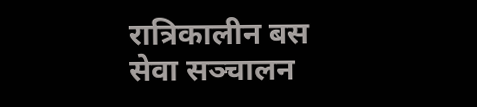रात्रिकालीन बस सेवा सञ्चालन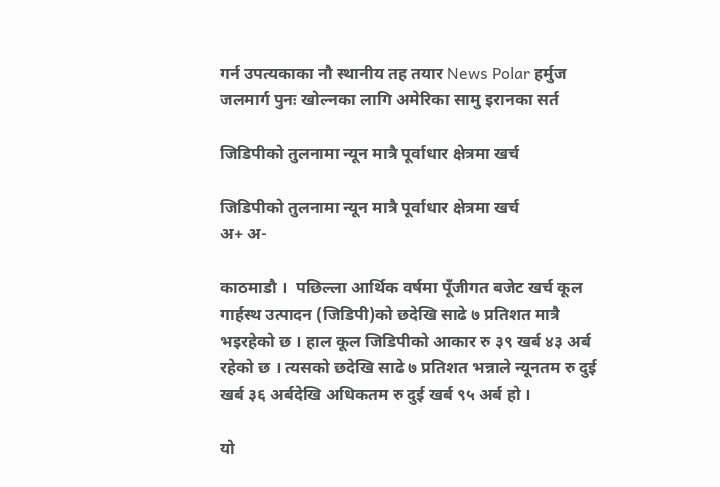गर्न उपत्यकाका नौ स्थानीय तह तयार News Polar हर्मुज जलमार्ग पुनः खोल्नका लागि अमेरिका सामु इरानका सर्त

जिडिपीको तुलनामा न्यून मात्रै पूर्वाधार क्षेत्रमा खर्च

जिडिपीको तुलनामा न्यून मात्रै पूर्वाधार क्षेत्रमा खर्च
अ+ अ-

काठमाडौ ।  पछिल्ला आर्थिक वर्षमा पूँजीगत बजेट खर्च कूल गार्हस्थ उत्पादन (जिडिपी)को छदेखि साढे ७ प्रतिशत मात्रै भइरहेको छ । हाल कूल जिडिपीको आकार रु ३९ खर्ब ४३ अर्ब रहेको छ । त्यसको छदेखि साढे ७ प्रतिशत भन्नाले न्यूनतम रु दुई खर्ब ३६ अर्बदेखि अधिकतम रु दुई खर्ब ९५ अर्ब हो ।

यो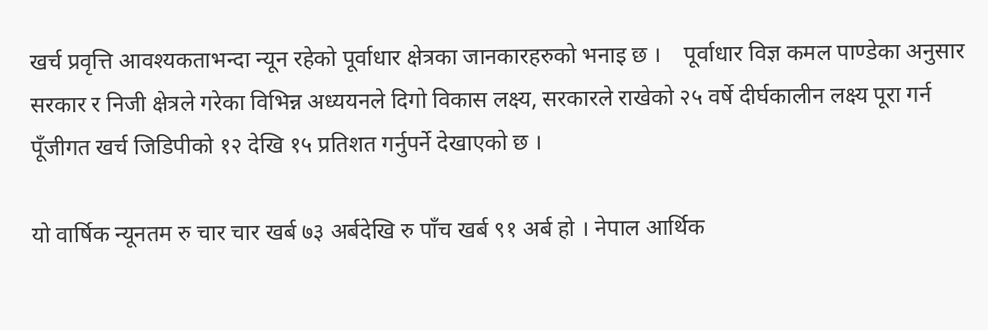खर्च प्रवृत्ति आवश्यकताभन्दा न्यून रहेको पूर्वाधार क्षेत्रका जानकारहरुको भनाइ छ ।    पूर्वाधार विज्ञ कमल पाण्डेका अनुसार सरकार र निजी क्षेत्रले गरेका विभिन्न अध्ययनले दिगो विकास लक्ष्य, सरकारले राखेको २५ वर्षे दीर्घकालीन लक्ष्य पूरा गर्न पूँजीगत खर्च जिडिपीको १२ देखि १५ प्रतिशत गर्नुपर्ने देखाएको छ ।

यो वार्षिक न्यूनतम रु चार चार खर्ब ७३ अर्बदेखि रु पाँच खर्ब ९१ अर्ब हो । नेपाल आर्थिक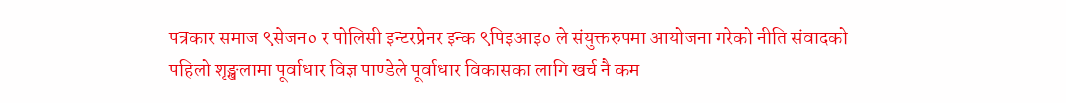पत्रकार समाज ९सेजन० र पोलिसी इन्टरप्रेनर इन्क ९पिइआइ० ले संयुक्तरुपमा आयोजना गरेको नीति संवादको पहिलो शृङ्खलामा पूर्वाधार विज्ञ पाण्डेले पूर्वाधार विकासका लागि खर्च नै कम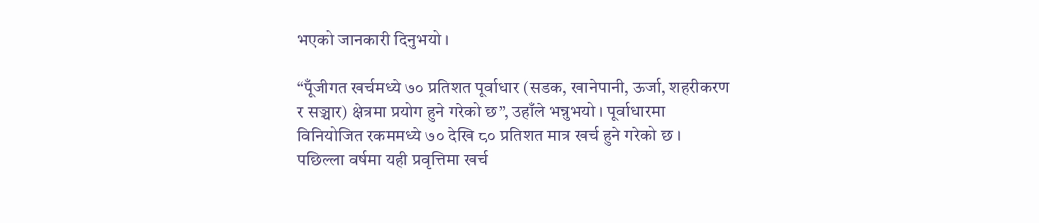भएको जानकारी दिनुभयो ।

“पूँजीगत खर्चमध्ये ७० प्रतिशत पूर्वाधार (सडक, खानेपानी, ऊर्जा, शहरीकरण र सञ्चार) क्षेत्रमा प्रयोग हुने गरेको छ”, उहाँले भन्नुभयो । पूर्वाधारमा विनियोजित रकममध्ये ७० देखि ८० प्रतिशत मात्र खर्च हुने गरेको छ । पछिल्ला वर्षमा यही प्रवृत्तिमा खर्च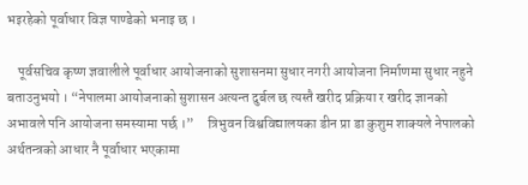भइरहेको पूर्वाधार विज्ञ पाण्डेको भनाइ छ ।

    पूर्वसचिव कृष्ण ज्ञवालीले पूर्वाधार आयोजनाको सुशासनमा सुधार नगरी आयोजना निर्माणमा सुधार नहुने बताउनुभयो । “नेपालमा आयोजनाको सुशासन अत्यन्त दुर्बल छ त्यस्तै खरीद प्रक्रिया र खरीद ज्ञानको अभावले पनि आयोजना समस्यामा पर्छ ।”     त्रिभुवन विश्वविद्यालयका डीन प्रा डा कुशुम शाक्यले नेपालको अर्थतन्त्रको आधार नै पूर्वाधार भएकामा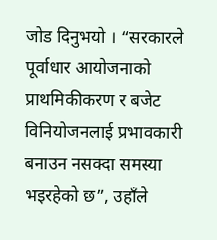जोड दिनुभयो । “सरकारले पूर्वाधार आयोजनाको प्राथमिकीकरण र बजेट विनियोजनलाई प्रभावकारी बनाउन नसक्दा समस्या भइरहेको छ”, उहाँले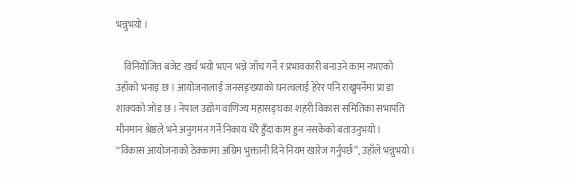भन्नुभयो ।

    विनियोजित बजेट खर्च भयो भएन भन्ने जाँच गर्ने र प्रभावकारी बनाउने काम नभएको उहाँको भनाइ छ । आयोजनालाई जनसङ्ख्याको घनत्वलाई हेरेर पनि राख्नुपर्नेमा प्रा डा शाक्यको जोड छ । नेपाल उद्योग वाणिज्य महासङ्घका शहरी विकास समितिका सभापति मीनमान श्रेष्ठले भने अनुगमन गर्ने निकाय धेरै हुँदा काम हुन नसकेको बताउनुभयो ।    “विकास आयोजनाको ठेक्कामा अग्रिम भुक्तानी दिने नियम खारेज गर्नुपर्छ”, उहाँले भन्नुभयो ।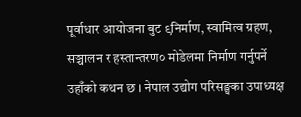पूर्वाधार आयोजना बुट ९निर्माण, स्वामित्व ग्रहण, सञ्चालन र हस्तान्तरण० मोडेलमा निर्माण गर्नुपर्ने उहाँको कथन छ । नेपाल उद्योग परिसङ्घका उपाध्यक्ष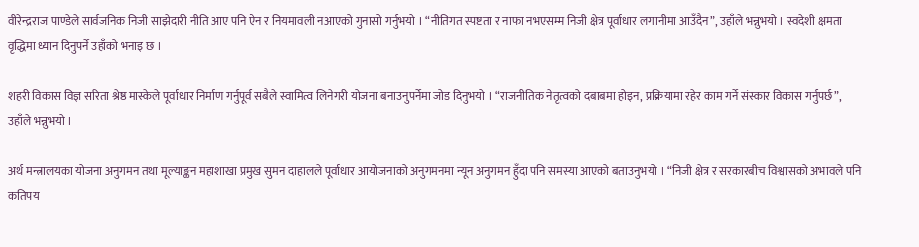वीरेन्द्रराज पाण्डेले सार्वजनिक निजी साझेदारी नीति आए पनि ऐन र नियमावली नआएको गुनासो गर्नुभयो । “नीतिगत स्पष्टता र नाफा नभएसम्म निजी क्षेत्र पूर्वाधार लगानीमा आउँदैन”, उहाँले भन्नुभयो । स्वदेशी क्षमता वृद्धिमा ध्यान दिनुपर्ने उहाँको भनाइ छ ।

शहरी विकास विज्ञ सरिता श्रेष्ठ मास्केले पूर्वाधार निर्माण गर्नुपूर्व सबैले स्वामित्व लिनेगरी योजना बनाउनुपर्नेमा जोड दिनुभयो । “राजनीतिक नेतृत्वको दबाबमा होइन, प्रक्रियामा रहेर काम गर्ने संस्कार विकास गर्नुपर्छ”, उहाँले भन्नुभयो ।

अर्थ मन्त्रालयका योजना अनुगमन तथा मूल्याङ्कन महाशाखा प्रमुख सुमन दाहालले पूर्वाधार आयोजनाको अनुगमनमा न्यून अनुगमन हुँदा पनि समस्या आएको बताउनुभयो । “निजी क्षेत्र र सरकारबीच विश्वासको अभावले पनि कतिपय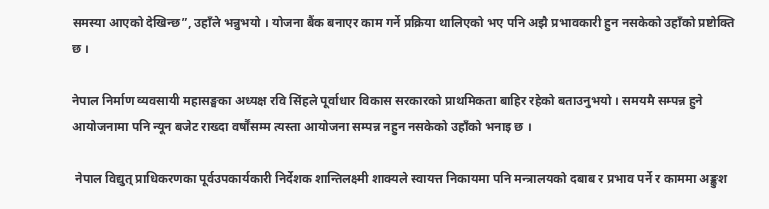समस्या आएको देखिन्छ”, उहाँले भन्नुभयो । योजना बैंक बनाएर काम गर्ने प्रक्रिया थालिएको भए पनि अझै प्रभावकारी हुन नसकेको उहाँको प्रष्टोक्ति छ ।

नेपाल निर्माण व्यवसायी महासङ्घका अध्यक्ष रवि सिंहले पूर्वाधार विकास सरकारको प्राथमिकता बाहिर रहेको बताउनुभयो । समयमै सम्पन्न हुने आयोजनामा पनि न्यून बजेट राख्दा वर्षौंसम्म त्यस्ता आयोजना सम्पन्न नहुन नसकेको उहाँको भनाइ छ ।

 नेपाल विद्युत् प्राधिकरणका पूर्वउपकार्यकारी निर्देशक शान्तिलक्ष्मी शाक्यले स्वायत्त निकायमा पनि मन्त्रालयको दबाब र प्रभाव पर्ने र काममा अङ्कुश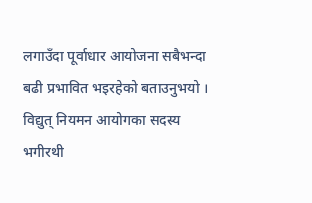लगाउँदा पूर्वाधार आयोजना सबैभन्दा बढी प्रभावित भइरहेको बताउनुभयो । विद्युत् नियमन आयोगका सदस्य भगीरथी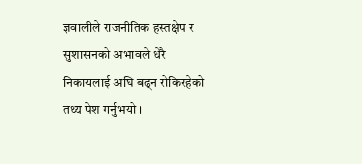ज्ञवालीले राजनीतिक हस्तक्षेप र सुशासनको अभावले धेरै निकायलाई अघि बढ्न रोकिरहेको तथ्य पेश गर्नुभयो ।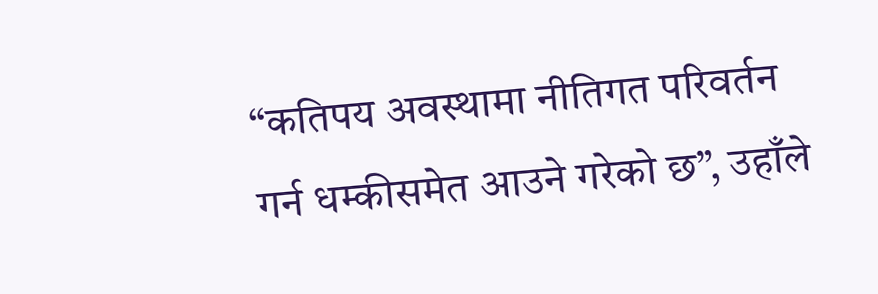“कतिपय अवस्थामा नीतिगत परिवर्तन गर्न धम्कीसमेत आउने गरेको छ”, उहाँले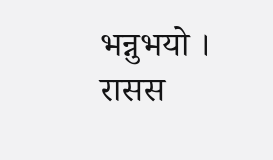भन्नुभयो । रासस